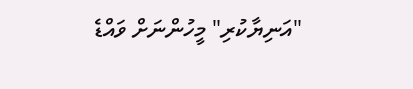"އަނިޔާކުރި" މީހުންނަށް ވައްޑެ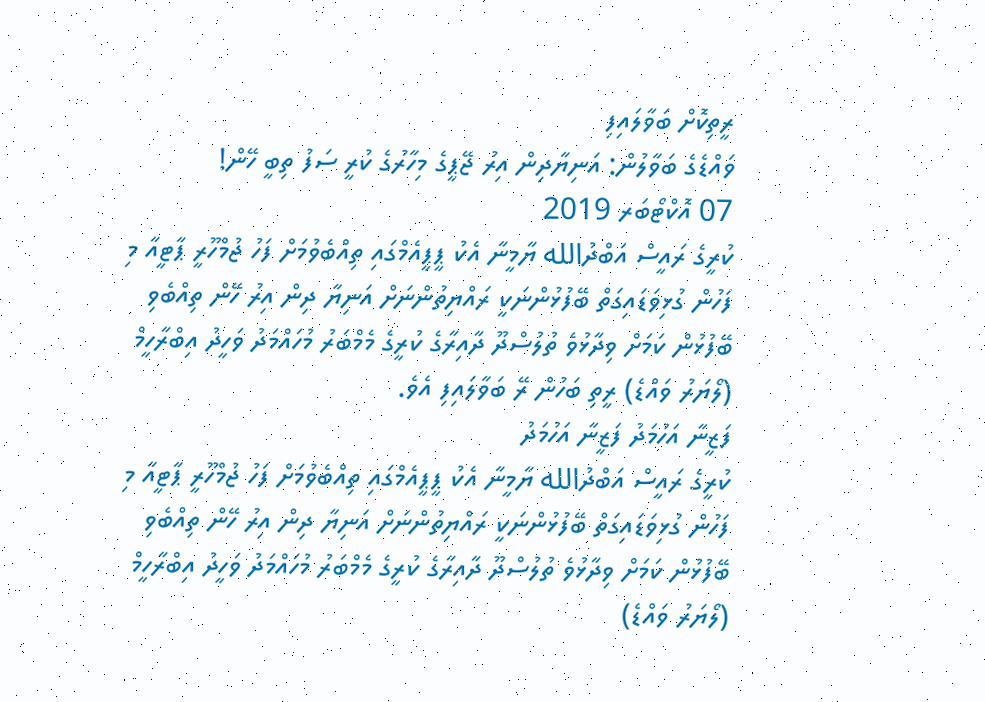ރީތިކޮށް ބަވާލައިފި
ވައްޑެގެ ބަވާލުން: އަނިޔާދިން އިރު ޖޭޕީގެ މިހާރުގެ ކުރީ ސަފު ތިބީ ހޭން!
07 އޮކްޓޯބަރ 2019
ކުރީގެ ރައީސް އަބްދުالله ޔާމީނާ އެކު ޕީޕީއެމްގައި ތިއްބެވުމަށް ފަހު ޖުމްހޫރީ ޕާޓީއާ މި ފަހުން ގުޅިވަޑައިގަތް ބޭފުޅުންނަކީ ރައްޔިތުންނަށް އަނިޔާ ދިން އިރު ހޭން ތިއްބެވި ބޭފުޅުން ކަމަށް ވިދާޅުވެ ތުލުސްދޫ ދާއިރާގެ ކުރީގެ މެމްބަރު މުހައްމަދު ވަހީދު އިބްރާހީމް (ލޯޔަރު ވައްޑެ) ރީތި ބަހުން ރޭ ބަވާލައިފި އެވެ.
ފަޒީނާ އަހުމަދު ފަޒީނާ އަހުމަދު
ކުރީގެ ރައީސް އަބްދުالله ޔާމީނާ އެކު ޕީޕީއެމްގައި ތިއްބެވުމަށް ފަހު ޖުމްހޫރީ ޕާޓީއާ މި ފަހުން ގުޅިވަޑައިގަތް ބޭފުޅުންނަކީ ރައްޔިތުންނަށް އަނިޔާ ދިން އިރު ހޭން ތިއްބެވި ބޭފުޅުން ކަމަށް ވިދާޅުވެ ތުލުސްދޫ ދާއިރާގެ ކުރީގެ މެމްބަރު މުހައްމަދު ވަހީދު އިބްރާހީމް (ލޯޔަރު ވައްޑެ)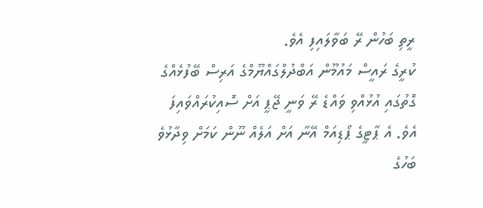ރީތި ބަހުން ރޭ ބަވާލައިފި އެވެ.
ކުރީގެ ރައީސް މައުމޫން އަބްދުލްގައްޔޫމްގެ އަރިސް ބޭފުޅެއްގެ ގޮތުގައި އުޅުއްވި ވައްޑެ ރޭ ވަނީ ޖޭޕީ އަށް ސޮއިކުރައްވައިފަ އެވެ. އެ ޕާޓީގެ ޕޯޑިއަމް އޭނާ އަށް އަލެއް ނޫން ކަމަށް ވިދާޅުވެ ބަހުގެ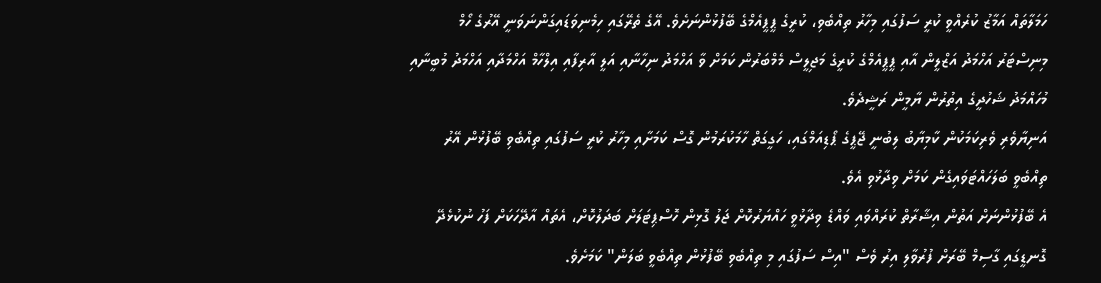ހަމަލާތައް އަމާޒު ކުރެއްވީ ކުރީ ސަފުގައި މިހާރު ތިއްބެވި، ކުރީގެ ޕީޕީއެމްގެ ބޭފުޅުންނަށެވެ. އޭގެ ތެރޭގައި ހިމެނިވަޑައިގަންނަވަނީ އޭރުގެ ހޯމް މިނިސްޓަރު އަހްމަދު އަޒްލީން އާއި ޕީޕީއެމްގެ ކުރީގެ މަޖިލީސް މެމްބަރުން ކަމަށް ވާ އަހްމަދު ނިހާނާއި އަލީ އާރިފާއި އިލްހާމް އަހްމަދާއި އަހްމަދު މުބީނާއި މުހައްމަދު ޝަހުދީގެ އިތުރުން ޔާމީން ރަޝީދެވެ.
އަނިޔާވެރި ވެރިކަމަކުން ކާމިޔާބު ލިބުނީ ޖޭޕީގެ ޕޯޑިއަމްގައި، ހަގީގަތް ހާމަކުރަމުން ގޮސް ކަމަށާއި މިހާރު ކުރީ ސަފުގައި ތިއްބެވި ބޭފުޅުން އޭރު ތިއްބެވީ ބަލަހައްޓަވައިގެން ކަމަށް ވިދާޅުވި އެވެ.
އެ ބޭފުޅުންނަށް އަތުން އިޝާރާތް ކުރައްވައި ވައްޑެ ވިދާޅުވީ ހައްޔަރުކޮށް ޖަލު ގޮޅިން ހޮސްޕިޓަލަށް ބަދަލުކޮށް، އެތައް އާދޭހަކަށް ފަހު ނުކުޅެދޭ ގޮނޑީގައި ގާސިމް ބޭރަށް ފުރުވާލި އިރު ވެސް "އިސް ސަފުގައި މި ތިއްބެވި ބޭފުޅުން ތިއްބެވީ ބަލަން" ކަމަށެވެ.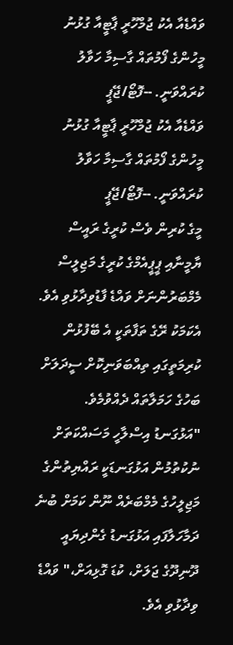ވައްޑެއާ އެކު ޖުމްހޫރީ ޕާޓީއާ ގުޅުނު މީހުންގެ ފޯމުތައް ގާސިމާ ހަވާލު ކުރައްވަނީ. --ފޮޓޯ/ޖޭޕީ
ވައްޑެއާ އެކު ޖުމްހޫރީ ޕާޓީއާ ގުޅުނު މީހުންގެ ފޯމުތައް ގާސިމާ ހަވާލު ކުރައްވަނީ. --ފޮޓޯ/ޖޭޕީ
މީގެ ކުރިން ވެސް ކުރީގެ ރައީސް ޔާމީނާއި ޕީޕީއެމްގެ ކުރީގެ މަޖިލީސް މެމްބަރުންނަށް ވައްޑެ ފާޑުވިދާޅުވި އެވެ. އެކަމަކު ރޭގެ ތަފާތަކީ އެ ބޭފުޅުން ކުރިމަތީގައި ތިއްބަވަނިކޮށް ސީދަލަށް ބަހުގެ ހަމަލާތައް ދެއްވުމެވެ.
"އަޅުގަނޑު އިސްލާހީ މަސައްކަތަށް ނުކުތުމުން އަޅުގަނޑަކީ ރައްޔިތުންގެ މަޖިލީހުގެ މެމްބަރެއް ނޫން ކަމަށް ބުނެ ދަމާހަލާފައި އަޅުގަނޑު ގެންދިޔައީ ދޫނިދޫގެ ޖަލަށް، ކުޑަ ގޮޅިއަށް،" ވައްޑެ ވިދާޅުވި އެވެ.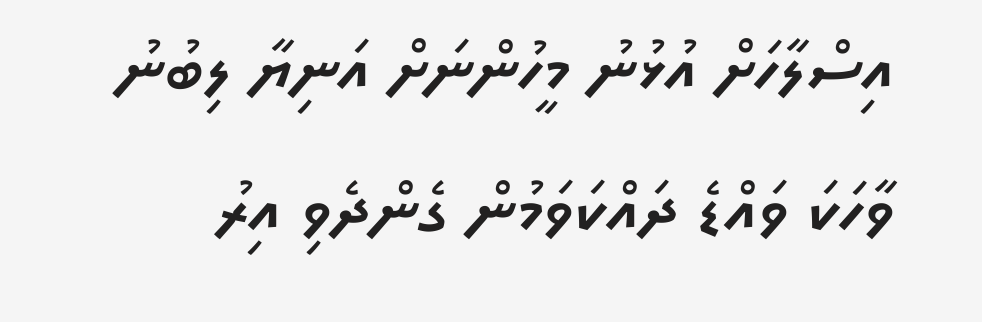އިސްލާހަށް އުޅުނު މީހުންނަށް އަނިޔާ ލިބުނު ވާހަކަ ވައްޑެ ދައްކަވަމުން ގެންދެވި އިރު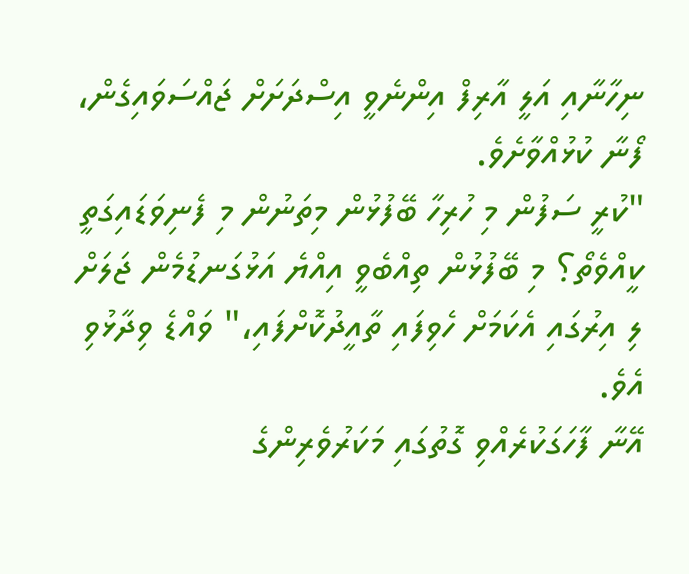ނިހާނާއި އަލީ އާރިފް އިންނެވީ އިސްދަށަށް ޖައްސަވައިގެން، ފޯނާ ކުޅުއްވާށެވެ.
"ކުރީ ސަފުން މި ހުރިހާ ބޭފުޅުން މިތަނުން މި ފެނިވަޑައިގަތީ ކީއްވެތޯ؟ މި ބޭފުޅުން ތިއްބެވީ އިއްޔެ އަޅުގަނޑުމެން ޖަލަށް ލި އިރުގައި އެކަމަށް ހެވިފައި ތާއީދުކޮށްފައި،" ވައްޑެ ވިދާޅުވި އެވެ.
އޭނާ ފާހަގަކުރެއްވި ގޮތުގައި މަކަރުވެރިންގެ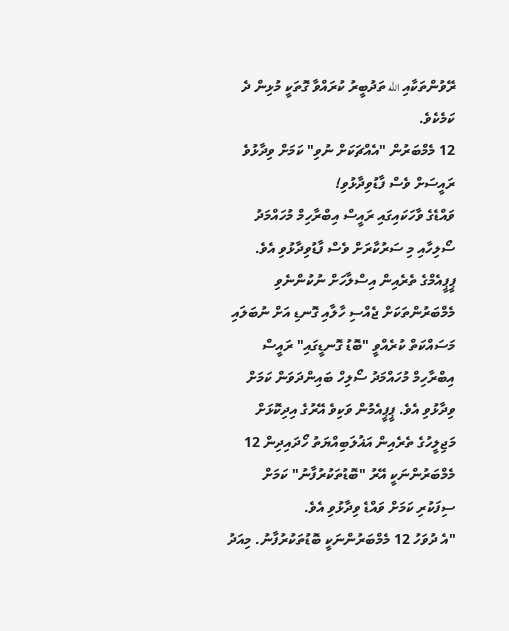ރޭވުންތަކާއި الله ތަދުބީރު ކުރައްވާ ގޮތަކީ މުޅިން ދެ ކަމެކެވެ.
12 މެމްބަރުން "އެއްޗަކަށް ނުވި" ކަމަށް ވިދާޅުވެ ރައީސަށް ވެސް ފާޑުވިދާޅުވި!
ވައްޑެގެ ވާހަކައިގައި ރައީސް އިބްރާހިމް މުހައްމަދު ސޯލިހާއި މި ސަރުކާރަށް ވެސް ފާޑުވިދާޅުވި އެވެ.
ޕީޕީއެމްގެ ތެރެއިން އިސްލާހަށް ނުކުންނެވި މެމްބަރުންތަކަށް ޖެއްސި ހާލާއި ގޮނޑި އަށް ނުބަލައި މަސައްކަތް ކުރެއްވީ "ބޮޑު ގޮނޑީގައި" ރައީސް އިބްރާހިމް މުހައްމަދު ސޯލިހް ބައިންދަވަން ކަމަށް ވިދާޅުވި އެވެ. ޕީޕީއެމުން ވަކިވެ އޭރުގެ އިދިކޮޅަށް މަޖިލީހުގެ ތެރެއިން އަޣުލަބިއްޔަތު ހޯދައިދިން 12 މެމްބަރުންނަކީ އޭރު "ބޮޑުތަކުރުފާނު" ކަމަށް ސިފަކުރި ކަމަށް ވައްޑެ ވިދާޅުވި އެވެ.
"އެ ދުވަހު 12 މެމްބަރުންނަކީ ބޮޑުތަކުރުފާނު. މިއަދު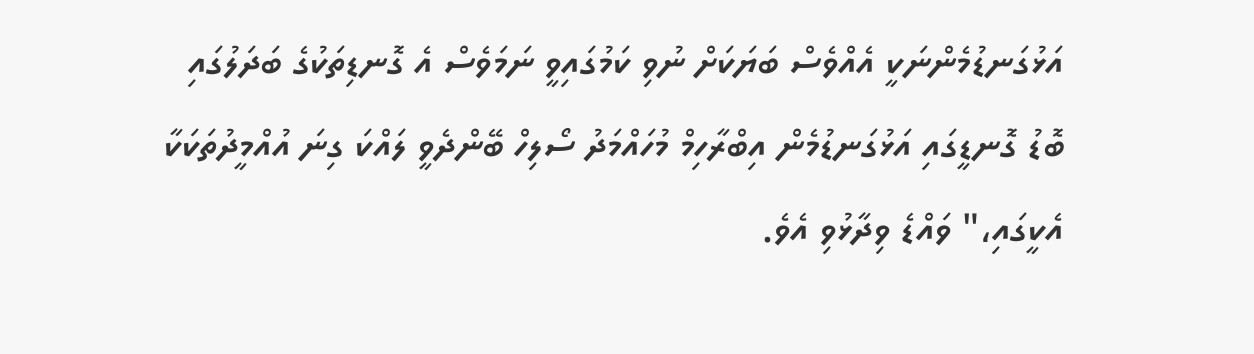އަޅުގަނޑުމެންނަކީ އެއްވެސް ބަޔަކަށް ނުވި ކަމުގައިވީ ނަމަވެސް އެ ގޮނޑިތަކުގެ ބަދަލުގައި ބޮޑު ގޮނޑީގައި އަޅުގަނޑުމެން އިބްރާހިމް މުހައްމަދު ސޯލިހް ބޭންދެވީ ލައްކަ ގިނަ އުއްމީދުތަކަކާ އެކީގައި،" ވައްޑެ ވިދާޅުވި އެވެ.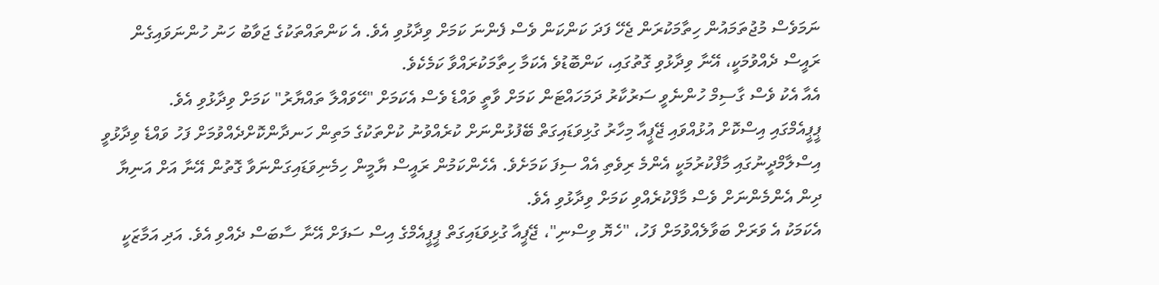ނަމަވެސް މުޖުތަމައުން ހިތާމަކުރަން ޖެހޭ ފަދަ ކަންކަން ވެސް ފެންނަ ކަމަށް ވިދާޅުވި އެވެ. އެ ކަންތައްތަކުގެ ޖަވާބު ހަނު ހުންނަވައިގެން ރައީސް ދެއްވުމަކީ، އޭނާ ވިދާޅުވި ގޮތުގައި، ކަންބޮޑުވެ އެކަމާ ހިތާމަކުރައްވާ ކަމެކެވެ.
އެއާ އެކު ވެސް ގާސިމް ހުންނެވީ ސަރުކާރު ދަމަހައްޓަން ކަމަށް ވާތީ ވައްޑެ ވެސް އެކަމަށް "ހޭވައްލާ ތައްޔާރު" ކަމަށް ވިދާޅުވި އެވެ.
ޕީޕީއެމްގައި އިސްކޮށް އުޅުއްވައި ޖޭޕީއާ މިހާރު ގުޅިވަޑައިގަތް ބޭފުޅުންނަށް ކުރެއްވުނު ކުށްތަކުގެ މަތިން ހަނދާންކޮށްދެއްވުމަށް ފަހު ވައްޑެ ވިދާޅުވީ އިސްލާމްދީނުގައި މާފްކުރުމަކީ އެންމެ ރިވެތި އެއް ސިފަ ކަމަށެވެ. އެހެންކަމުން ރައީސް ޔާމީން ހިމެނިވަޑައިގަންނަވާ ގޮތުން އޭނާ އަށް އަނިޔާ ދިން އެންމެންނަށް ވެސް މާފްކުރެއްވި ކަމަށް ވިދާޅުވި އެވެ.
އެކަމަކު އެ ވަރަށް ބަވާލެއްވުމަށް ފަހު، "ހެޔޮ ވިސްނި"، ޖޭޕީއާ ގުޅިވަޑައިގަތް ޕީޕީއެމްގެ އިސް ސަފަށް އޭނާ ސާބަސް ދެއްވި އެވެ. އަދި އަމާޒަކީ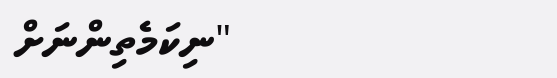"ނިކަމެތިންނަށް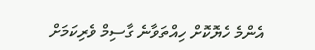އެންމެ ހެޔޮކޮށް ހިއްތަވާނެ ގާސިމް ވެރިކަމަށް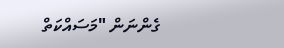ގެންނަން "މަސައްކަތް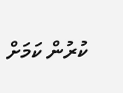ކުރުން ކަމަށް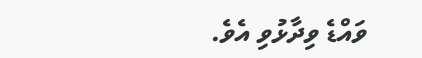ވައްޑެ ވިދާޅުވި އެވެ.